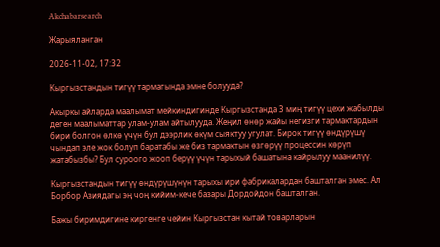Akchabarsearch

Жарыяланган

2026-11-02, 17:32

Кыргызстандын тигүү тармагында эмне болууда?

Акыркы айларда маалымат мейкиндигинде Кыргызстанда 3 миң тигүү цехи жабылды деген маалыматтар улам-улам айтылууда. Жеңил өнөр жайы негизги тармактардын бири болгон өлкө үчүн бул дээрлик өкүм сыяктуу угулат. Бирок тигүү өндүрүшү чындап эле жок болуп баратабы же биз тармактын өзгөрүү процессин көрүп жатабызбы? Бул суроого жооп берүү үчүн тарыхый башатына кайрылуу маанилүү.

Кыргызстандын тигүү өндүрүшүнүн тарыхы ири фабрикалардан башталган эмес. Ал Борбор Азиядагы эң чоң кийим-кече базары Дордойдон башталган.

Бажы биримдигине киргенге чейин Кыргызстан кытай товарларын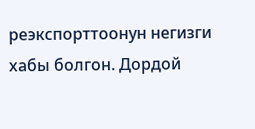реэкспорттоонун негизги хабы болгон. Дордой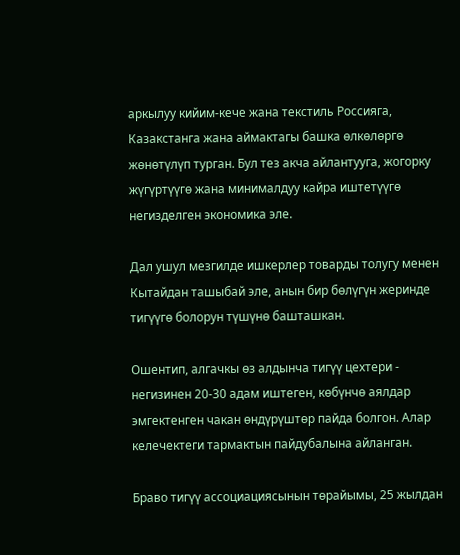аркылуу кийим-кече жана текстиль Россияга, Казакстанга жана аймактагы башка өлкөлөргө жөнөтүлүп турган. Бул тез акча айлантууга, жогорку жүгүртүүгө жана минималдуу кайра иштетүүгө негизделген экономика эле.

Дал ушул мезгилде ишкерлер товарды толугу менен Кытайдан ташыбай эле, анын бир бөлүгүн жеринде тигүүгө болорун түшүнө башташкан.

Ошентип, алгачкы өз алдынча тигүү цехтери - негизинен 20-30 адам иштеген, көбүнчө аялдар эмгектенген чакан өндүрүштөр пайда болгон. Алар келечектеги тармактын пайдубалына айланган.

Браво тигүү ассоциациясынын төрайымы, 25 жылдан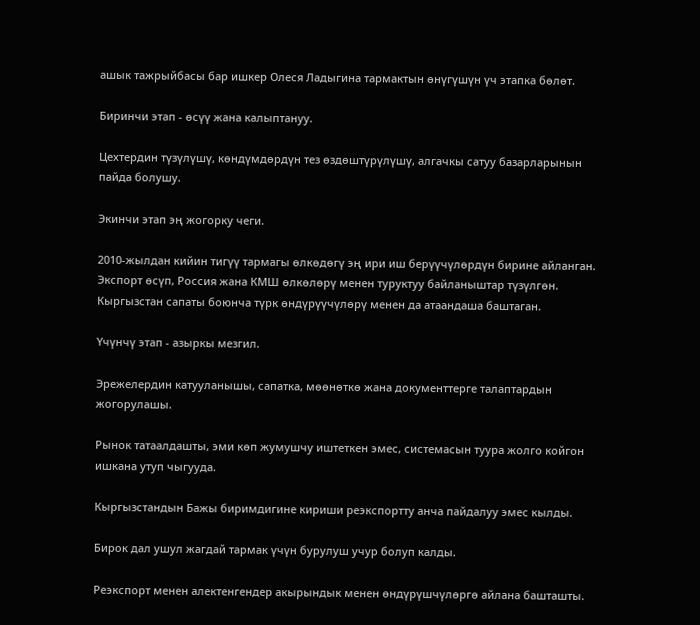ашык тажрыйбасы бар ишкер Олеся Ладыгина тармактын өнүгүшүн үч этапка бөлөт.

Биринчи этап - өсүү жана калыптануу.

Цехтердин түзүлүшү, көндүмдөрдүн тез өздөштүрүлүшү, алгачкы сатуу базарларынын пайда болушу.

Экинчи этап эң жогорку чеги.

2010-жылдан кийин тигүү тармагы өлкөдөгү эң ири иш берүүчүлөрдүн бирине айланган. Экспорт өсүп, Россия жана КМШ өлкөлөрү менен туруктуу байланыштар түзүлгөн. Кыргызстан сапаты боюнча түрк өндүрүүчүлөрү менен да атаандаша баштаган.

Үчүнчү этап - азыркы мезгил.

Эрежелердин катууланышы, сапатка, мөөнөткө жана документтерге талаптардын жогорулашы.

Рынок татаалдашты, эми көп жумушчу иштеткен эмес, системасын туура жолго койгон ишкана утуп чыгууда.

Кыргызстандын Бажы биримдигине кириши реэкспортту анча пайдалуу эмес кылды.

Бирок дал ушул жагдай тармак үчүн бурулуш учур болуп калды.

Реэкспорт менен алектенгендер акырындык менен өндүрүшчүлөргө айлана башташты.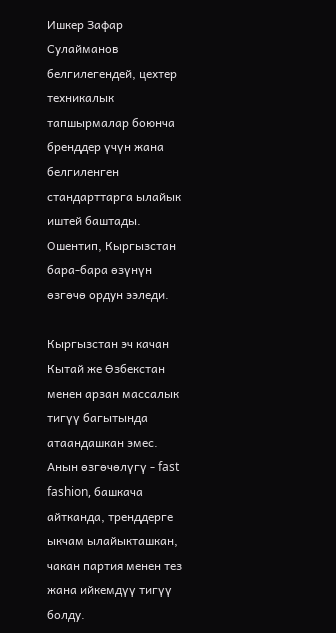Ишкер Зафар Сулайманов белгилегендей, цехтер техникалык тапшырмалар боюнча бренддер үчүн жана белгиленген стандарттарга ылайык иштей баштады. Ошентип, Кыргызстан бара-бара өзүнүн өзгөчө ордун ээледи.

Кыргызстан эч качан Кытай же Өзбекстан менен арзан массалык тигүү багытында атаандашкан эмес. Анын өзгөчөлүгү - fast fashion, башкача айтканда, тренддерге ыкчам ылайыкташкан, чакан партия менен тез жана ийкемдүү тигүү болду.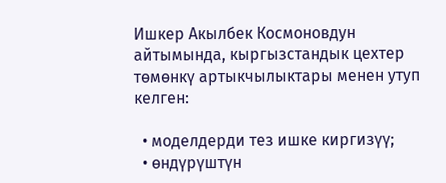Ишкер Акылбек Космоновдун айтымында, кыргызстандык цехтер төмөнкү артыкчылыктары менен утуп келген:

  • моделдерди тез ишке киргизүү;
  • өндүрүштүн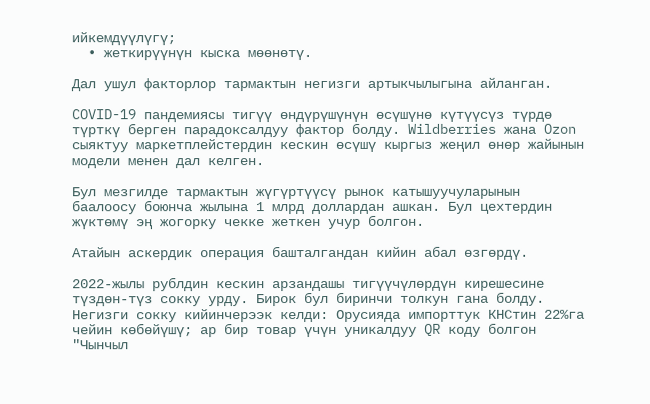ийкемдүүлүгү;
  • жеткирүүнүн кыска мөөнөтү.

Дал ушул факторлор тармактын негизги артыкчылыгына айланган.

COVID-19 пандемиясы тигүү өндүрүшүнүн өсүшүнө күтүүсүз түрдө түрткү берген парадоксалдуу фактор болду. Wildberries жана Ozon сыяктуу маркетплейстердин кескин өсүшү кыргыз жеңил өнөр жайынын модели менен дал келген.

Бул мезгилде тармактын жүгүртүүсү рынок катышуучуларынын баалоосу боюнча жылына 1 млрд доллардан ашкан. Бул цехтердин жүктөмү эң жогорку чекке жеткен учур болгон.

Атайын аскердик операция башталгандан кийин абал өзгөрдү.

2022-жылы рублдин кескин арзандашы тигүүчүлөрдүн кирешесине түздөн-түз сокку урду. Бирок бул биринчи толкун гана болду. Негизги сокку кийинчерээк келди: Орусияда импорттук КНСтин 22%га чейин көбөйүшү; ар бир товар үчүн уникалдуу QR коду болгон "Чынчыл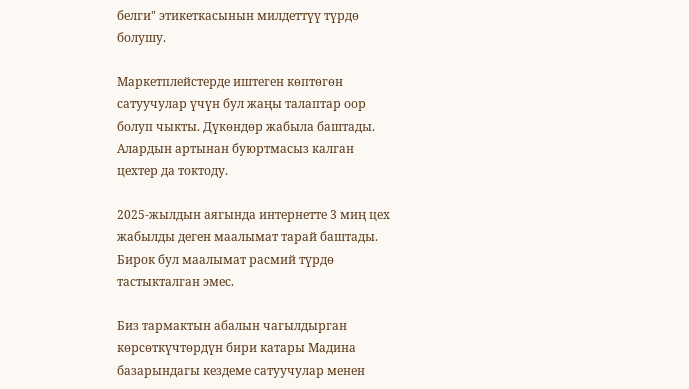белги" этикеткасынын милдеттүү түрдө болушу.

Маркетплейстерде иштеген көптөгөн сатуучулар үчүн бул жаңы талаптар оор болуп чыкты. Дүкөндөр жабыла баштады. Алардын артынан буюртмасыз калган цехтер да токтоду.

2025-жылдын аягында интернетте 3 миң цех жабылды деген маалымат тарай баштады. Бирок бул маалымат расмий түрдө тастыкталган эмес.

Биз тармактын абалын чагылдырган көрсөткүчтөрдүн бири катары Мадина базарындагы кездеме сатуучулар менен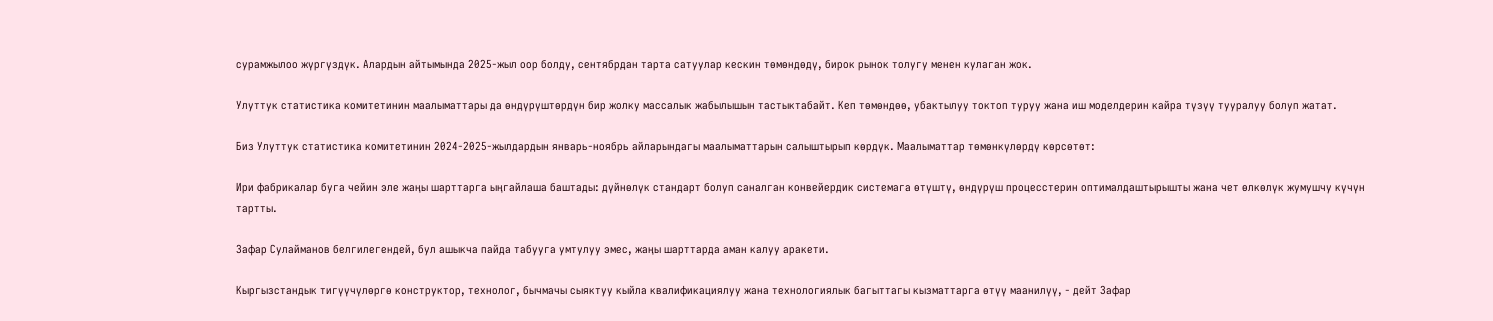сурамжылоо жүргүздүк. Алардын айтымында 2025-жыл оор болду, сентябрдан тарта сатуулар кескин төмөндөдү, бирок рынок толугу менен кулаган жок.

Улуттук статистика комитетинин маалыматтары да өндүрүштөрдүн бир жолку массалык жабылышын тастыктабайт. Кеп төмөндөө, убактылуу токтоп туруу жана иш моделдерин кайра түзүү тууралуу болуп жатат.

Биз Улуттук статистика комитетинин 2024-2025-жылдардын январь-ноябрь айларындагы маалыматтарын салыштырып көрдүк. Маалыматтар төмөнкүлөрдү көрсөтөт:

Ири фабрикалар буга чейин эле жаңы шарттарга ыңгайлаша баштады: дүйнөлүк стандарт болуп саналган конвейердик системага өтүштү, өндүрүш процесстерин оптималдаштырышты жана чет өлкөлүк жумушчу күчүн тартты.

Зафар Сулайманов белгилегендей, бул ашыкча пайда табууга умтулуу эмес, жаңы шарттарда аман калуу аракети.

Кыргызстандык тигүүчүлөргө конструктор, технолог, бычмачы сыяктуу кыйла квалификациялуу жана технологиялык багыттагы кызматтарга өтүү маанилүү, - дейт Зафар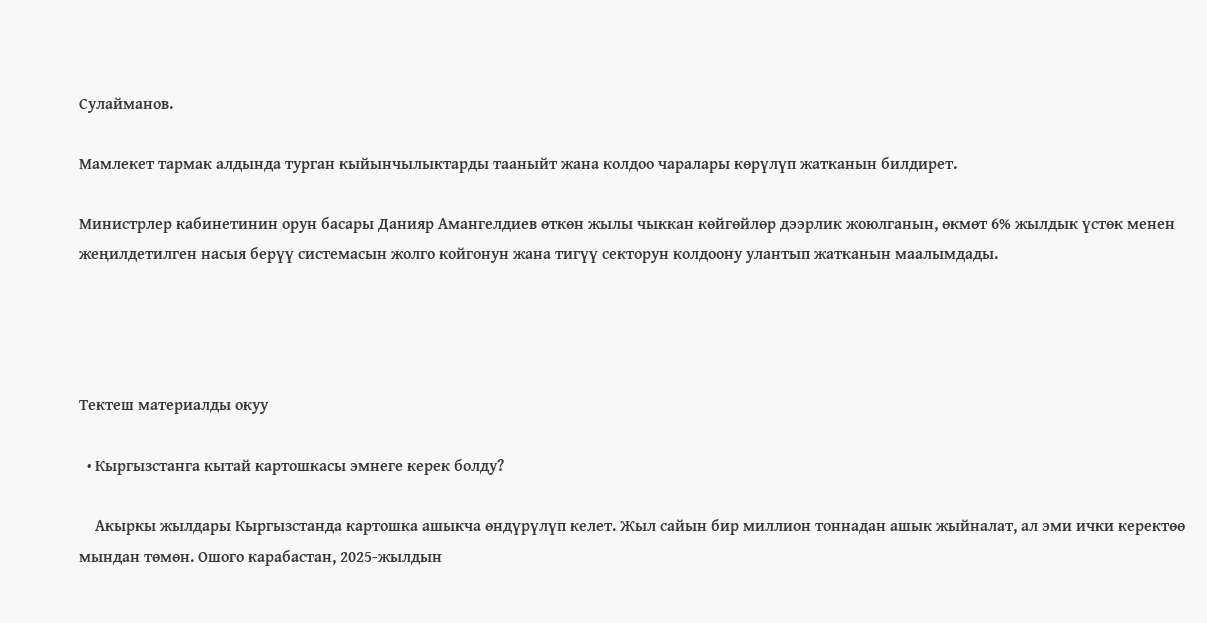Сулайманов.

Мамлекет тармак алдында турган кыйынчылыктарды тааныйт жана колдоо чаралары көрүлүп жатканын билдирет.

Министрлер кабинетинин орун басары Данияр Амангелдиев өткөн жылы чыккан көйгөйлөр дээрлик жоюлганын, өкмөт 6% жылдык үстөк менен жеңилдетилген насыя берүү системасын жолго койгонун жана тигүү секторун колдоону улантып жатканын маалымдады.




Тектеш материалды окуу

  • Кыргызстанга кытай картошкасы эмнеге керек болду?

    Акыркы жылдары Кыргызстанда картошка ашыкча өндүрүлүп келет. Жыл сайын бир миллион тоннадан ашык жыйналат, ал эми ички керектөө мындан төмөн. Ошого карабастан, 2025-жылдын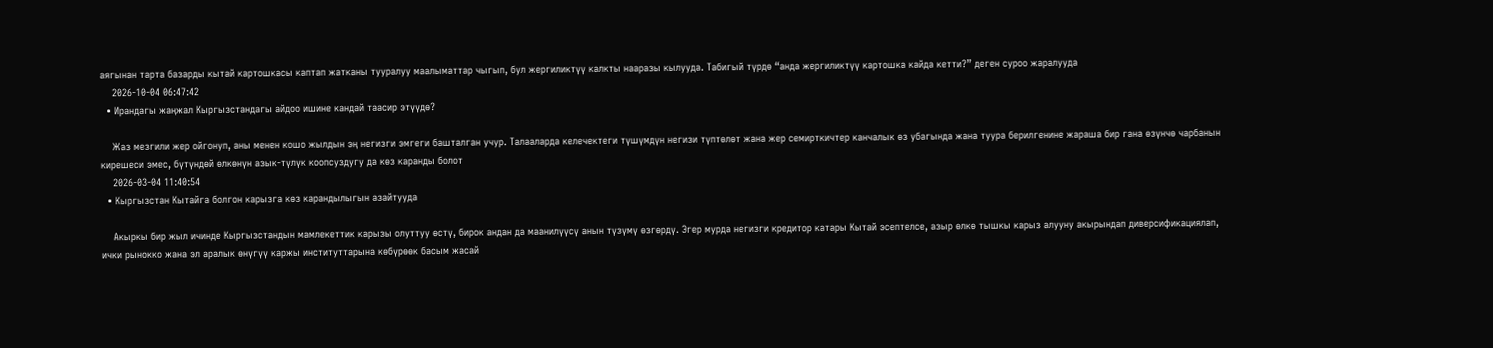аягынан тарта базарды кытай картошкасы каптап жатканы тууралуу маалыматтар чыгып, бул жергиликтүү калкты нааразы кылууда. Табигый түрдө “анда жергиликтүү картошка кайда кетти?” деген суроо жаралууда
    2026-10-04 06:47:42
  • Ирандагы жаңжал Кыргызстандагы айдоо ишине кандай таасир этүүдө?

    Жаз мезгили жер ойгонуп, аны менен кошо жылдын эң негизги эмгеги башталган учур. Талааларда келечектеги түшүмдүн негизи түптөлөт жана жер семирткичтер канчалык өз убагында жана туура берилгенине жараша бир гана өзүнчө чарбанын кирешеси эмес, бүтүндөй өлкөнүн азык-түлүк коопсуздугу да көз каранды болот
    2026-03-04 11:40:54
  • Кыргызстан Кытайга болгон карызга көз карандылыгын азайтууда

    Акыркы бир жыл ичинде Кыргызстандын мамлекеттик карызы олуттуу өстү, бирок андан да маанилүүсү анын түзүмү өзгөрдү. Эгер мурда негизги кредитор катары Кытай эсептелсе, азыр өлкө тышкы карыз алууну акырындап диверсификациялап, ички рынокко жана эл аралык өнүгүү каржы институттарына көбүрөөк басым жасай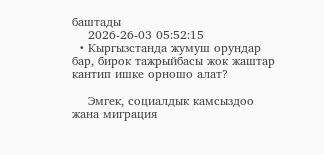баштады
    2026-26-03 05:52:15
  • Кыргызстанда жумуш орундар бар, бирок тажрыйбасы жок жаштар кантип ишке орношо алат?

    Эмгек, социалдык камсыздоо жана миграция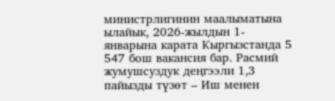министрлигинин маалыматына ылайык, 2026-жылдын 1-январына карата Кыргызстанда 5 547 бош вакансия бар. Расмий жумушсуздук деңгээли 1,3 пайызды түзөт – Иш менен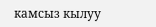камсыз кылуу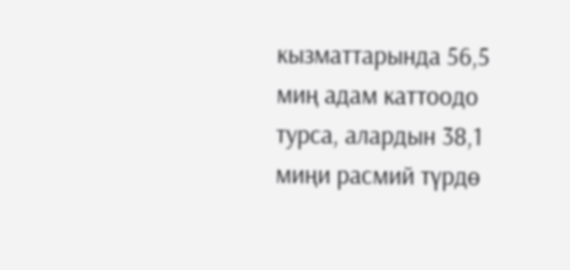кызматтарында 56,5 миң адам каттоодо турса, алардын 38,1 миңи расмий түрдө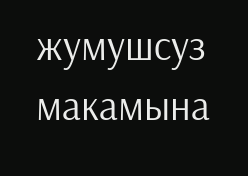жумушсуз макамына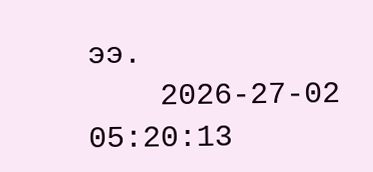ээ.
    2026-27-02 05:20:13